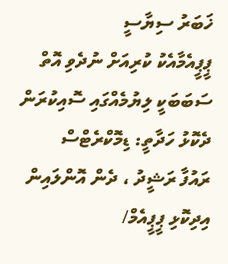ޚަބަރު ސިޔާސީ
ޕީޕީއެމާއެކު ކުރިއަށް ނުދެވި އޮތް ސަބަބަކީ ލިޔުމެއްގައި ސޮއިކުރަން ދެކޮޅު ހަދާތީ: ޑިމޮކްރެޓްސް
ރައުފާ ރަޝީދު ، ދެން އޮންލައިން
އިދިކޮޅި ޕީޕީއެމް/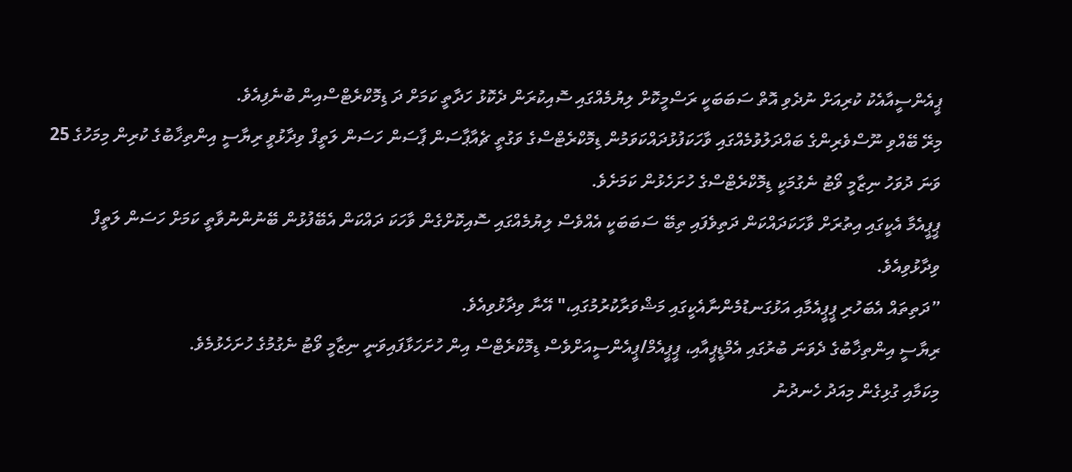ޕީއެންސީއާއެކު ކުރިއަށް ނުދެވި އޮތް ސަބަބަކީ ރަސްމީކޮށް ލިޔުމެއްގައި ސޮއިކުރަން ދެކޮޅު ހަދާތީ ކަމަށް ދަ ޑިމޮކްރެޓްސްއިން ބުނެފިއެވެ.
މިރޭ ބޭއްވި ނޫސްވެރިންގެ ބައްދަލުވުމެއްގައި ވާހަކަފުޅުދައްކަވަމުން ޑިމޮކްރެޓްސްގެ ވަގުތީ ޗެއާޕާސަން ޕާސަން ހަސަން ލަތީފް ވިދާޅުވީ ރިޔާސީ އިންތިޚާބުގެ ކުރިން މިމަހުގެ 25 ވަނަ ދުވަހު ނިޒާމީ ވޯޓު ނެގުމަކީ ޑިމޮކްރެޓްސްގެ ހުށަހެޅުން ކަމަށެވެ.
ޕީޕީއެމާ އެކީގައި އިތުރަށް ވާހަކަދައްކަން ދަތިވެފައި ތިބޭ ސަބަބަކީ އެއްވެސް ލިޔުމެއްގައި ސޮއިކޮށްގެން ވާހަކަ ދައްކަން އެބޭފުޅުން ބޭނުންނުވާތީ ކަމަށް ހަސަން ލަތީފް ވިދާޅުވިއެވެ.
”ދަތިތައް އެބަހުރި ޕީޕީއެމާއި އަޅުގަނޑުމެންނާއެކީގައި މަޝްވަރާކުރުމުގައި،" އޭނާ ވިދާޅުވިއެވެ.
ރިޔާސީ އިންތިޚާބުގެ ދެވަނަ ބުރުގައި އެމްޑީޕީއާއި، ޕީޕީއެމް/ޕީއެންސީއަށްވެސް ޑިމޮކްރެޓްސް އިން ހުށަހަޅާފައިވަނީ ނިޒާމީ ވޯޓު ނެގުމުގެ ހުށަހެޅުމެވެ.
މިކަމާއި ގުޅިގެން މިއަދު ހެނދުނު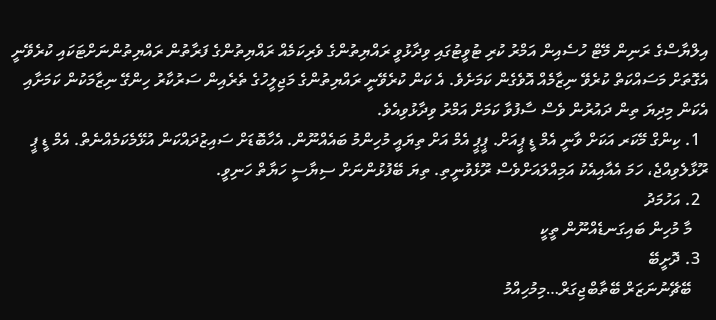އިލްޔާސްގެ ރަނިން މޭޓް ހުސެއިން އަމްރު ކުރި ޓުވީޓުގައި ވިދާޅުވީ ރައްޔިތުންގެ ވެރިކަމެއް ރައްޔިތުންގެ ފަރާތުން ރައްޔިތުންނަށްޓަކައި ކުރެވޭނީ އެގޮތަށް މަސައްކަތް ކުރެވޭ ނިޒާމެއް އޮވެގެން ކަމަށެވެ. އެ ކަން ކުރެވޭނީ ރައްޔިތުންގެ މަޖިލީހުގެ ތެރެއިން ސަރުކާރު ހިންގޭ ނިޒާމަކުން ކަމަށާއި އެކަން މިދިޔަ ތިން ދައުރުން ވެސް ސާފުވާ ކަމަށް އަމްރު ވިދާޅުވިއެވެ.
  1. ކިންގް މޭކަރ އަކަށް ވާނީ އެމް ޑީ ޕީއަށް. ޕީޕީ އެމް އަށް ތިޔައީ މުހިންމު ބައެއްނޫން. އެހާބޮޑަށް ސައިޒުދައްކަން އުޅޭމެކަމެއްނެތް. އެމް ޑީ ޕީ ރޫޅާލެވިއްޖެ، ހަމަ އެއާއިއެކު އަމިއްލައަށްވެސް ރޫޅެވުނީތި. ތިޔަ ބޭފުޅުންނަށް ސިޔާސީ ހަޔާތް ހަނިވީ.
  2. އަހުމަދު
    މާ މުހިން ބައިގަނޑެއްނޫން ތީކީ
  3. ދޮށީބޭ
    ބޭޗޭނުނަޒަރް ބޭތާބްޖިގަރް…މިމުހިއްމު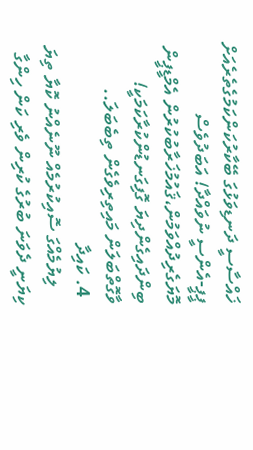ޚައްސާސީ ދަނޑިވަޅުގަ ބޭކާރުކަންކަމުގެތެރެއަށް ޕީޕީ-އެންސީ ނުވައްދާ! އަބަދުވެސް މޮޔަގެރިދުއްވަމުން،ޤައުމުޚަރާބުކުރުން އެމްޑީޕީން ބިންދައިގެންދިޔަ ގޮފިގަނޑުންކުރާކަމަކީ! ވާގޮތްބަލަން މައިތިރިވެގެން ތިބެބަލަ..
  4. ކައިދާ
    ލިޔުމެއްގަ ސޮއިކުރުމެއް ނޫނެއްނު ކޮޔާ ތިޔަ ކިޔަނީ ދެވަނަ ބުރުގެ ކުރިން ވެރި ކަން ހިންގާ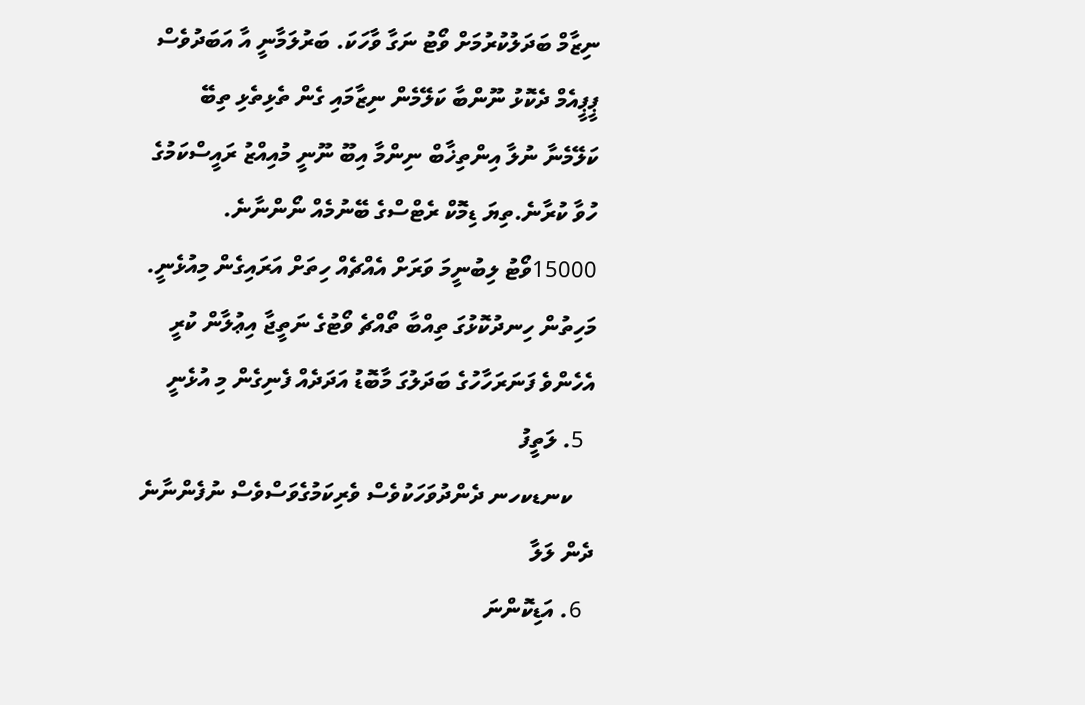ނިޒާމް ބަދަލުކުރުމަށް ވޯޓު ނަގާ ވާހަކަ. ބަރުލަމާނީ އާ އަބަދުވެސް ޕީޕީއެމް ދެކޮޅު ނޫންބާ ކަލޭމެން ނިޒާމައި ގެން ތެޅިތެޅި ތިބޭ ކަލޭމެނާ ނުލާ އިންތިޚާބް ނިންމާ އިބޫ ނޫނީ މުއިއްޒު ރައީސްކަމުގެ ހުވާ ކުރާނެ.ތިޔަ ޑިމޮކް ރެޓްސްގެ ބޭނުމެއް ނޯންނާނެ. 15000ވޯޓު ލިބުނީމަ ވަރަށް އެއްޗެއް ހިތަށް އަރައިގެން މިއުޅެނީ. މަހިތުން ހިނދުކޮޅުގަ ތިއްބާ ތޯއްޗެ ވޯޓުގެ ނަތީޖާ އިޢުލާން ކުރީ އެހެންވެ ފަނަރަހާހުގެ ބަދަލުގަ މާބޮޑު އަދަދެއް ފެނިގެން މި އުޅެނީ
  5. ލަތީފު
    ކނޑކހނ ދެންދުވަހަކުވެސް ވެރިކަމުގެވަސްވެސް ނުފެންނާނެ ދެން ލަލާ
  6. އަޑިކޮންނަ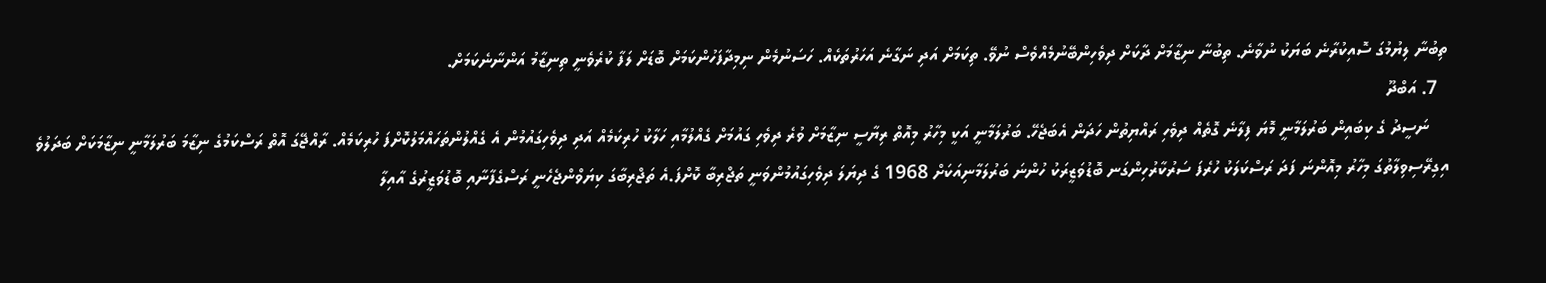ތިބުނާ ލިޔުމުގަ ސޮއިކުރާނެ ބަޔަކު ނުވާނެ. ތިބުނާ ނިޒާމަށް ދާކަށް ދިވެހިންބޭނުމެއްވެސް ނުވޭ. ތިކަމަށް އަދި ނަގާނެ އަހަރުތަކެއް. ހަސަނުމެން ނިމިދާފަހުންކަމަށް ބޮޑަށް ލަފާ ކުރެވެނީ ތިނިޒާމު އަންނާނެކަމަށް.
  7. އަބްދޫ
    ނަސީދު ގެ ކިބައިން ބަރުލަމާނީ މޮޔަ ފިލާނެ ގޮތެއް ދިވެހި ރައްޔިތުން ހަދަން އެބަޖެހޭ. ބަރުލަމާނީ އަކީ މިހާރު މިއޮތް ރިޔާސީ ނިޒާމަށް ވުރެ ދިވެހި ގައުމަށް ގެއްލުމާއި ހަލާކު ހުރިކަމެއް އަދި ދިވެހިގައުމުން އެ ގެއްލުންތަހައްމަލުކޮށްފަ ހުރިކަމެއް. ރާއްޖޭގަ އޮތް ރަސްކަމުގެ ނިޒާމަ ބަރުލަމާނީ ނިޒާމަކަށް ބަދަލުވެ އިގިރޭސިވިލާތުގަ މިހާރު މިއޮންނަ ފަދަ ރަސްކަލަކު ހުރެފަ ސަރުކާރުހިންގަނ ބޮޑުވަޒީރަކު ހުންނަ ބަރުލަމާނިއަކަށް 1968 ގެ ދިޔަލަ ދިވެހިގައުމުންވަނީ ތަޖްރިބާ ކޮށްފަ.އެ ތަޖްރިބާގަ ކިޔަވްންޖެހެނީ ރަސްގެފާނާއި ބޮޑުވަޒީރުގެ އާއިލާ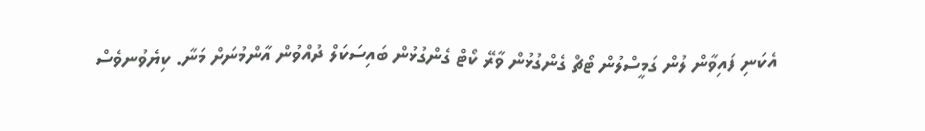އެކަނި ފައިވާން ލުން ގަމީސްލުން ޓޯޗް ގެންގުޅުން ވާރޭ ކޯޓް ގެންގުޅުން ބައިސަކަލް ދުއްވުން އާންމުނަށް މަނާ. ކިޔެވުނވެސް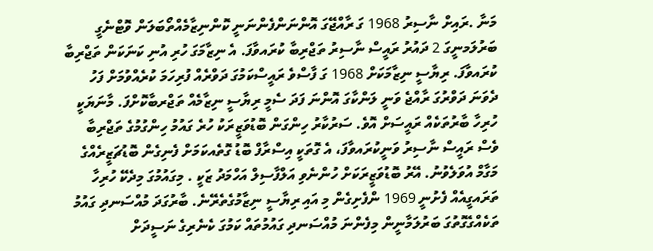މަނާ .ރައިށް ނާސިރު 1968 ގަ ރާއްޖޭގަ އޮންނަންފެންނަނީ ކޮންނިޒާމެއްތޯބަލަން ވޮޓްނެގީ ބަރުލަމނީގަ 2 ދައުރު ރައީސް ނާސިރު ތަޖްރިބާ ކުރައވާފަ. އެ ނިޒާމަގަ ހުރި އުނި ކަނަކަން ތަޖްރިބާ ކުރައވާފަ. ރިޔާސީ ނިޒާމަކަށް 1968 ގަ ފާސްވެ ރައީސްކަމުގަ ދަވްރެއް ފުރިހަމަ ކުރެއްވުމަށް ފަހު ދެވަނަ ދަވްރުގަ ރާއްޖެ ވަނީ ލަންކާގަ އޮންނަ ފަދަ ސެމީ ރިޔާސީ ނިޒާމެއް ތަޖްރބާކޮށްފަ. މާނަޔަކީ ހުރިހާ ބާރުތަކެއް ރައީސަށް އޮވެ. ސަރުކާރު ހިންގަން ބޮޑުވަޒީރަކު ހުރެ ގައުމު ހިންގުމުގެ ތަޖްރިބާ ވެސް ރައީސް ނާސިރު ވަނީކުރައވާފަ، އެ ގޮތަކީ އިސްރާފް ބޮޑު ގޮތެއކަމަށް ފެނިގެން ބޮޑުޗަޒީރެއްގެ މަގާމް އުވަލެވުނު. އޭރު ބޮޑުވަޒީރަކަށް ހުންނެވި އަލްފާސިލް އަހްމަދު ޒަކީ . މިގައުމުގަ މިދެކޭ ހުރިހާ ތަރައގީއެއް ފެށުނީ 1969 ންފެށިގެން މި އައި ރިޔާސީ ނިޒާމުގެތެރޭނެ. ބާރުގަދަ މުއްސަނދި ގައުމު ތަކެއްގެގޮތުގަ ބަރުލަމާނީން މިފެންނަ މުއްސަނދި ގައުމުތައް ކަމުގަ ކެނެރިގެ ނަސީދަށް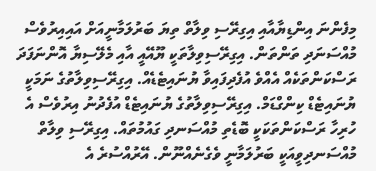މިފެންނަ އިންޑިޔާއާއި އިގިރޭސި ވިލާތް ތިޔަ ބަރުލަމާނީއަށް އައިއިރުވެސް މުއްސަނަދި ތަންތަން. އިގިރޭސިވިލާތަކީ ޔޫއޭއީ އާއި މެލޭސިޔާ އޮންނަފަދަ ރަސްކަންތަކެއް އެއްވެ އުފެދިފައިވާ ޔުނައިޓެޑެއް. އިގިރޭސިވިލާތުގެ ނަމަކީ ޔުނައިޓެޑް ކިންގްޑަމް. އިގިރޭސިވިލާތުގެ ޔުނައިޓެޑް އުފެދުނު އިރުވެސް އެ ހުރިހާ ރަސްކަންތަކަކީ ބޮޑެތި މުއްސަނދި ގައުމުތައް. އިގިރޭސި ވިލާތް މުއްސަނދިވީއަކީ ބަރުލަމާނީ ވެގެނެއްނޫން. އޭރުއްސުރެ އެ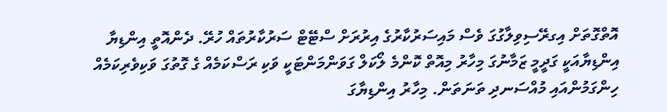އޮތްގޮތަށް އިގރޭސިވިލާގުގަ ވެސް މައިސަރުކާރުގެ އިރުރަށް ސްޓޭޓް ސަރުކާރުތައް ހުރޭ. ދެންއޮތީ އިންޑިޔާ އިންޑިޔާއަކީ ގަދީމީ ޒަމާނުގަ މިހާރު މިއޮތް ކޮންމެ ލޯކަލް ގަވަންމަންޓަކީ ވަކި ރަސްކަމެއް ގެ ގޮތުގަ ވަކިވެރިކަމެއް ހިންގަމުންއައި މުއްސަނދި ތަނަތަން. މިހާރު އިންޑިޔާގަ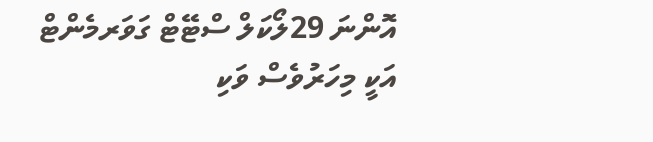އޮންނަ 29ލޯކަލް ސްޓޭޓް ގަވަރމެންޓް އަކީ މިހަރުވެސް ވަކި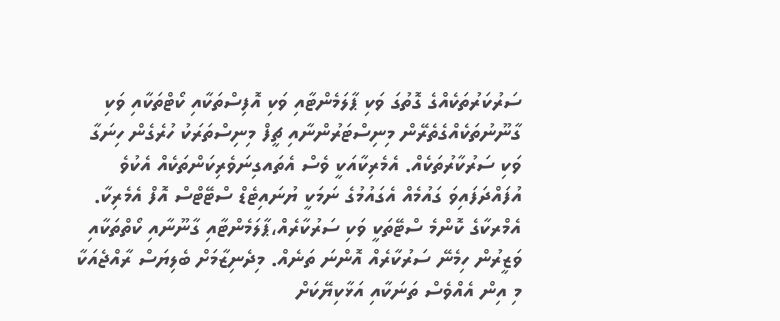ސަރުކަރުތަކެއްގެ ގޮތުގަ ވަކި ޕާލަމެންޓާއި ވަކި އޮފިސްތަކާއި ކޯޓްތަކާއި ވަކި ގާނޫނުތަކެއްގެތެރޭން މިނިސްޓަރުންނާއި ޗީފް މިނިސްތަރަކު ހުރެގެން ހިނަގާ ވަކި ސަރުކާރުތަކެއް. އެމެރިކާއަކީ ވެސް އެތައގިނަވެރިކަންތަކެއް އެކުވެ އުފައްދަފައިވަ ގައުމެއް އެގައުމުގެ ނަމަކީ ޔުނައިޓެޑް ސްޓޭޓްސް އޮފް އެމެރިކާ. އެމްރކާގެ ކޮންމެ ސްޓޭތަކީ ވަކި ސަރުކާރެއް،ޕާލަމެންޓާއި ގާނޫނާއި ކޯތްތަކާއި ވަޒީރުން ހިމެނޭ ސަރުކާރެއް އޮންނަ ތަނެއް. މިދެނިޒާމަށް ބެލިޔަސް ރާއްޖެއަކާ މި އިން އެއްވެސް ތަނަކާއި އަޅާކިޔޭކަށް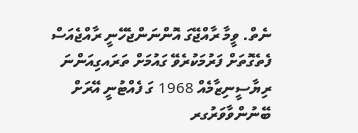ނެތް. ވީމާ ރާއްޖޭގަ އޮންނަންޖެހޭނީ ރާއްޖެއަސް ފެތެގޮތަށް ފަރުމަކުރެވޭ ގައުމަށް ތަރައގިއަންނަ ރިޔާސީނިޒާމެއް 1968 ގަ ފެއްޓުނީ އޭރަށް ބޭނުންވާވަރުގރ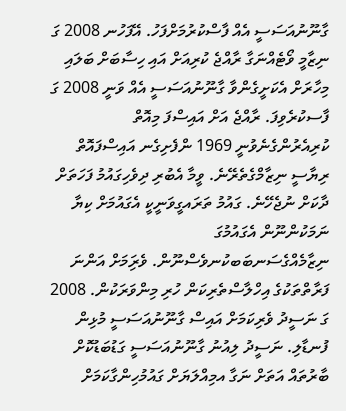ގާނޫނުއަސަސީ އެއް ފާސްކުރުމަށްފަހު. އޭފަހުނ 2008 ގަ ނިޒާމީ ވޯޓެއްނަގާ ރާއްޖެ ކުރިއަށް އައި ހިސާބަށް ބަލައި މިހާރަށް އެކަށީގެންވާ ގާނޫނުއަސަސީ އެއް ވަނީ 2008 ގަ ފާސކުރެވިފަ. ރާއްޖެ އަށް އައިސްފަ މިއޮތް ކުރިއެރުންގެނެވުނީ 1969 ންފެށިގެނ އައިސްފައޮތް ރިޔާސީ ނިޒާމްގެތެރޭނެ. ވީމާ އެބުރި ދިވެހިގައުމު ފަހަތަށް ދާކަށް ނުޖެހޭނެ. ގައުމު ތަރައގީވަނީކީ އެގައުމަށް ކިޔާ ނަމަކުންނޫން އެގައުމުގަ ނިޒާމެއްގެސަނބަބކުނވެސްނޫން. ވެރިަމަށް އަންނަ ފަރާތްތަކުގެ އިހްލާސްތެރިކަން ހުރި މިންވަރަކުން. 2008 ގަ ނަސީދު ވެރިކަމަށް އައިސް ގާނޫނުއަސަސީ މުޅިން ފުނޑާލި. ނަސީދު ލިއުނު ގާނޫނުއަސަސީ ގަޑުބަޑުކޮށް ބާރުތައް އަތަށް ނަގާ އމިއްލަޔަށް ގައުމުހިންގާކަމަށް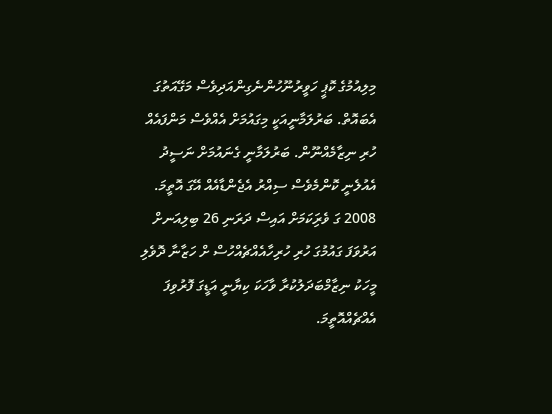މިލިއުމުގެ ކޮޕީ ހަވީރުނޫހުންނެގިންއަދިވެސް މަގޭއަތުގަ އެބައޮތް. ބަރުލަމާނީއަކީ މިގައުމަށް އެއްވެސް މަންފައެއް ހުރި ނިޒާމެއްނޫން. ބަރުލަމާނީ ގެނައުމަށް ނަސީދު އެއުލެނީ ކޮންމެވެސް ސިއްރު އެޖެންޑާއެއް އޭގަ އޮތީމަ. 2008 ގަ ވެރިަކަމަށް އައިސް ދަރަނި 26 ބިލިއަނށް އަރުވަފަ ގައުމުގަ ހުރި ހުރިހާއެއްޗެއްހުސް ށް ހަޒާނާ ދޮވެލި މީހަކު ނިޒާމްބަދަލުކުރާ ވާހަކަ ކިޔާނީ އަޑީގަ ފޮރުވިފަ އެއްޗެއްއޮތީމަ.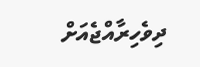ދިވެހިރާއްޖެއަށް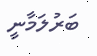ބަރުލަމާނީ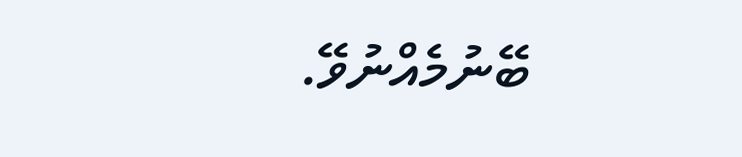ބޭނުމެއްނުވޭ.